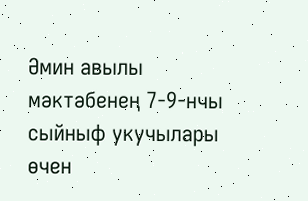Әмин авылы мәктәбенең 7-9-нчы сыйныф укучылары өчен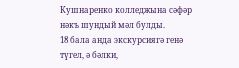Кушнаренко колледжына сәфәр нәкъ шундый мәл булды.
18 бала анда экскурсиягә генә түгел, ә бәлки,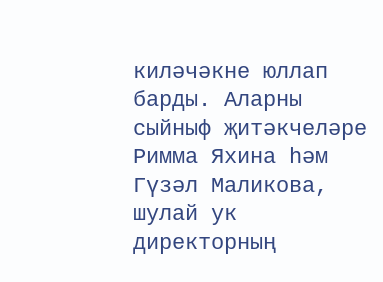киләчәкне юллап барды. Аларны сыйныф җитәкчеләре Римма Яхина һәм Гүзәл Маликова, шулай ук директорның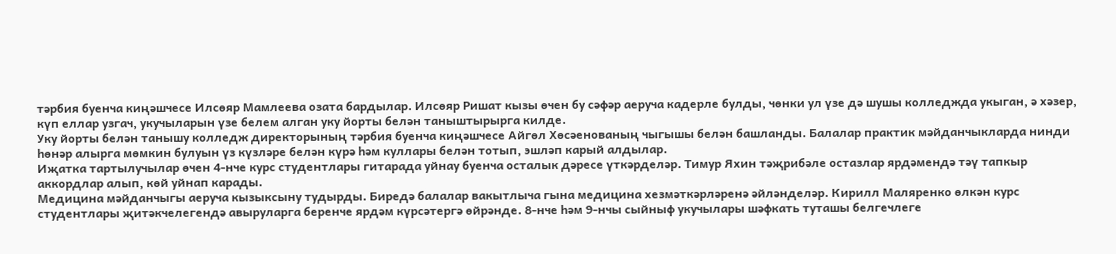тәрбия буенча киңәшчесе Илсөяр Мамлеева озата бардылар. Илсөяр Ришат кызы өчен бу сәфәр аеруча кадерле булды, чөнки ул үзе дә шушы колледжда укыган, ә хәзер, күп еллар узгач, укучыларын үзе белем алган уку йорты белән таныштырырга килде.
Уку йорты белән танышу колледж директорының тәрбия буенча киңәшчесе Айгөл Хөсәенованың чыгышы белән башланды. Балалар практик мәйданчыкларда нинди һөнәр алырга мөмкин булуын үз күзләре белән күрә һәм куллары белән тотып, эшләп карый алдылар.
Иҗатка тартылучылар өчен 4-нче курс студентлары гитарада уйнау буенча осталык дәресе үткәрделәр. Тимур Яхин тәҗрибәле остазлар ярдәмендә тәү тапкыр аккордлар алып, көй уйнап карады.
Медицина мәйданчыгы аеруча кызыксыну тудырды. Биредә балалар вакытлыча гына медицина хезмәткәрләренә әйләнделәр. Кирилл Маляренко өлкән курс студентлары җитәкчелегендә авыруларга беренче ярдәм күрсәтергә өйрәнде. 8-нче һәм 9-нчы сыйныф укучылары шәфкать туташы белгечлеге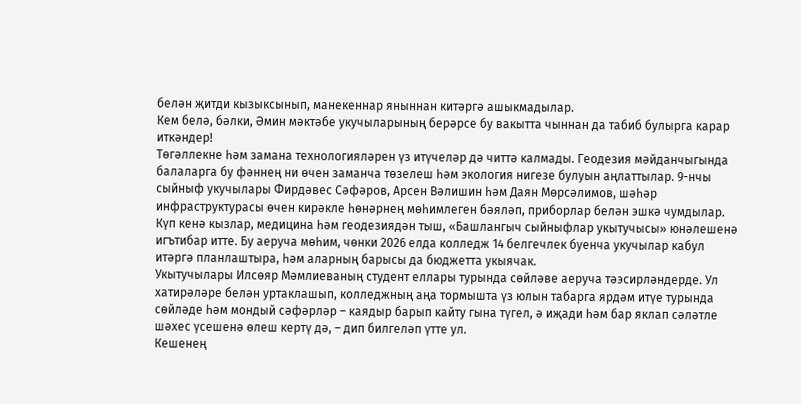белән җитди кызыксынып, манекеннар яныннан китәргә ашыкмадылар.
Кем белә, бәлки, Әмин мәктәбе укучыларының берәрсе бу вакытта чыннан да табиб булырга карар иткәндер!
Төгәллекне һәм замана технологияләрен үз итүчеләр дә читтә калмады. Геодезия мәйданчыгында балаларга бу фәннең ни өчен заманча төзелеш һәм экология нигезе булуын аңлаттылар. 9-нчы сыйныф укучылары Фирдәвес Сәфәров, Арсен Вәлишин һәм Даян Мөрсәлимов, шәһәр инфраструктурасы өчен кирәкле һөнәрнең мөһимлеген бәяләп, приборлар белән эшкә чумдылар.
Күп кенә кызлар, медицина һәм геодезиядән тыш, «Башлангыч сыйныфлар укытучысы» юнәлешенә игътибар итте. Бу аеруча мөһим, чөнки 2026 елда колледж 14 белгечлек буенча укучылар кабул итәргә планлаштыра, һәм аларның барысы да бюджетта укыячак.
Укытучылары Илсөяр Мәмлиеваның студент еллары турында сөйләве аеруча тәэсирләндерде. Ул хатирәләре белән уртаклашып, колледжның аңа тормышта үз юлын табарга ярдәм итүе турында сөйләде һәм мондый сәфәрләр – каядыр барып кайту гына түгел, ә иҗади һәм бар яклап сәләтле шәхес үсешенә өлеш кертү дә, – дип билгеләп үтте ул.
Кешенең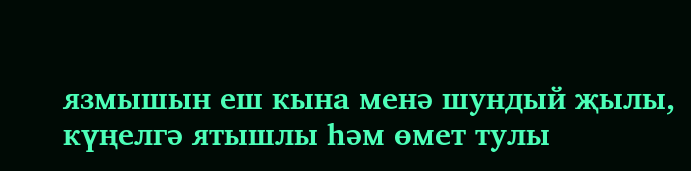язмышын еш кына менә шундый җылы, күңелгә ятышлы һәм өмет тулы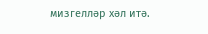мизгелләр хәл итә.